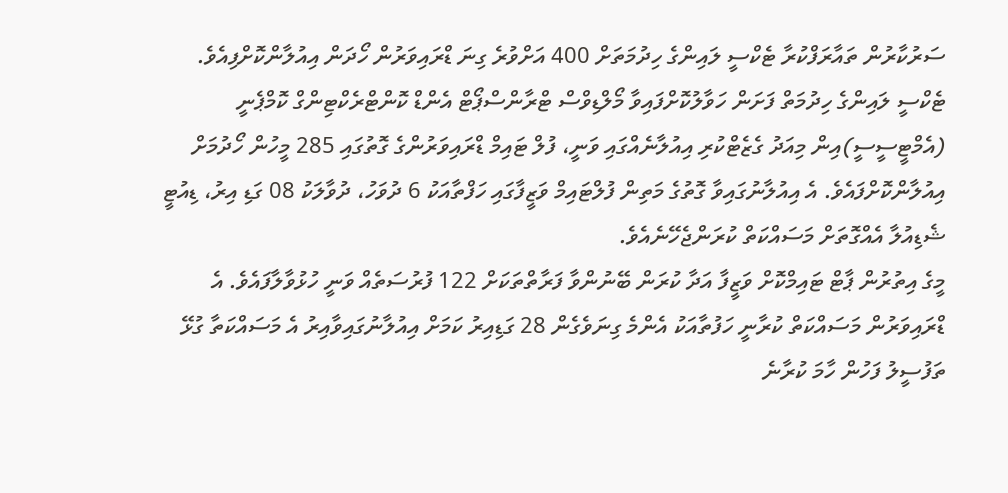ސަރުކާރުން ތައާރަފްކުރާ ޓެކްސީ ލައިންގެ ހިދުމަތަށް 400 އަށްވުރެ ގިނަ ޑްރައިވަރުން ހޯދަން އިއުލާންކޮށްފިއެވެ.
ޓެކްސީ ލައިންގެ ހިދުމަތް ފަށަން ހަވާލުކޮށްފައިވާ މޯލްޑިވްސް ޓްރާންސްޕޯޓް އެންޑް ކޮންޓްރެކްޓިންގް ކޮމްޕެނީ (އެމްޓީސީސީ)އިން މިއަދު ގެޒެޓްކުރި އިއުލާނެއްގައި ވަނީ، ފުލް ޓައިމް ޑްރައިވަރުންގެ ގޮތުގައި 285 މީހުން ހޯދުމަށް އިއުލާންކޮށްފައެވެ. އެ އިއުލާނުގައިވާ ގޮތުގެ މަތިން ފުލްޓައިމް ވަޒީފާގައި ހަފްތާއަކު 6 ދުވަހު، ދުވާލަކު 08 ގަޑި އިރު، ޑިއުޓީ ޝެޑިއުލާ އެއްގޮތަށް މަސައްކަތް ކުރަންޖެހޭނެއެވެ.
މީގެ އިތުރުން ޕާޓް ޓައިމްކޮށް ވަޒީފާ އަދާ ކުރަން ބޭނުންވާ ފަރާތްތަކަށް 122 ފުރުސަތެއް ވަނީ ހުޅުވާލާފައެވެ. އެ ޑްރައިވަރުން މަސައްކަތް ކުރާނީ ހަފުތާއަކު އެންމެ ގިނަވެގެން 28 ގަޑިއިރު ކަމަށް އިއުލާނުގައިވާއިރު އެ މަސައްކަތާ ގުޅޭ ތަފުސީލު ފަހުން ހާމަ ކުރާނެ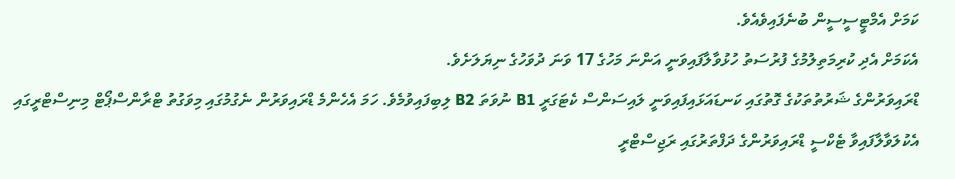ކަމަށް އެމްޓީސީސީން ބުނެފައިވެއެވެ.
އެކަމަށް އެދި ކުރިމަތިލުމުގެ ފުރުސަތު ހުޅުވާލާފައިވަނީ އަންނަ މަހުގެ 17 ވަނަ ދުވަހުގެ ނިޔަލަށެވެ.
ޑްރައިވަރުންގެ ޝަރުތުތަކުގެ ގޮތުގައި ކަނޑައަޅައިފައިވަނީ ލައިސަންސް ކެޓަގަރީ B1 ނުވަތަ B2 ލިބިފައިވުމެވެ. ހަމަ އެހެންމެ ޑްރައިވަރުން ނެގުމުގައި މިވަގުތު ޓްރާންސްޕޯޓް މިނިސްޓްރީގައި އެކުލަވާލާފައިވާ ޓެކްސީ ޑްރައިވަރުންގެ ދަފްތަރުގައި ރަޖިސްޓްރީ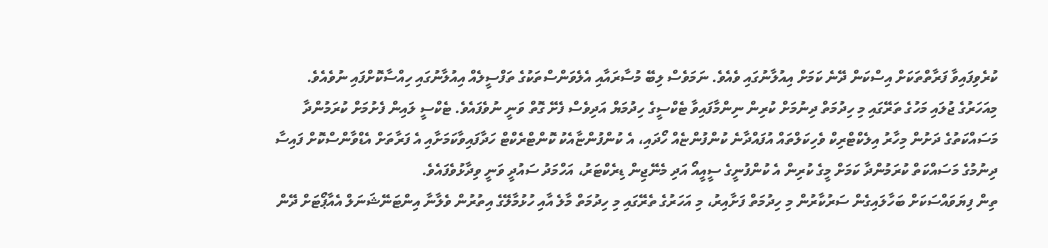ކުރެވިފައިވާ ފަރާތްތަކަށް އިސްކަން ދޭނެ ކަމަށް އިއުލާނުގައި ވެއެވެ. ނަމަވެސް ލިބޭ މުސާރައާއި އެލެވަންސްތަކުގެ ތަފްސީލެއް އިއުލާނުގައި ހިއްސާކޮށްފައި ނުވެއެވެ.
މިއަހަރުގެ ޖުލައި މަހުގެ ތަރޭގައި މި ހިދުމަތް ދިނުމަށް ކުރިން ނިންމާފައިވާ ޓެކްސީގެ ހިދުމަޔް އަދިވެސް ފެށޭ ގޮތް ވަނީ ނުވެފައެވެ. ޓެކްސީ ލައިން ފެށުމަށް ކުރަމުންދާ މަސައްކަތުގެ ދަށުން މިހާރު އިލެކްޓްރިކް ވެހިކަލްތައް އުފައްދާނެ ކުންފުންޏެއް ހޯދައި، އެ ކުންފުންޏާއެކު ކޮންޓްރެކްޓް ހަދާފައިވާކަމަށާއި އެ ފަރާތަށް އެޑްވާންސްކޮށް ފައިސާ ދިނުމުގެ މަސައްކަތް ކުރަމުންދާ ކަމަށް މީގެ ކުރިން އެ ކުންފުނީގެ ސީއީއޯ އަދި މެނޭޖިން ޑިރެކްޓަރު، އަހްމަދު ސައުދީ ވަނީ ވިދާޅުވެފައެވެ.
ތިން ފިޔަވައްސަކަށް ބަހާލައިގެން ސަރުކާރުން މި ހިދުމަތް ފަށާއިރު، މި އަހަރުގެ ތެރޭގައި މި ހިދުމަތް މާލެ އާއި ހުޅުމާލޭގެ އިތުރުން ވެލާނާ އިންޓަނޭޝަނަލް އެއާޕޯޓަށް ދޭން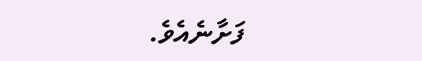ފަށާނެއެވެ.